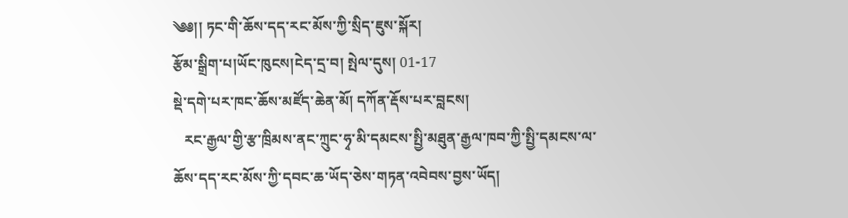༄༅།། ཏང་གི་ཆོས་དད་རང་མོས་ཀྱི་སྲིད་ཇུས་སྐོར།
རྩོམ་སྒྲིག་པ།ཡོང་ཁུངས།ངེད་དྲ་བ། སྤེལ་དུས། 01-17
སྡེ་དགེ་པར་ཁང་ཆོས་མཛོད་ཆེན་མོ། དཀོན་རྡོས་པར་བླངས།
   རང་རྒྱལ་གྱི་རྩ་ཁྲིམས་ནང་ཀྲུང་ཧྭ་མི་དམངས་སྤྱི་མཐུན་རྒྱལ་ཁབ་ཀྱི་སྤྱི་དམངས་ལ་ཆོས་དད་རང་མོས་ཀྱི་དབང་ཆ་ཡོད་ཅེས་གཏན་འབེབས་བྱས་ཡོད།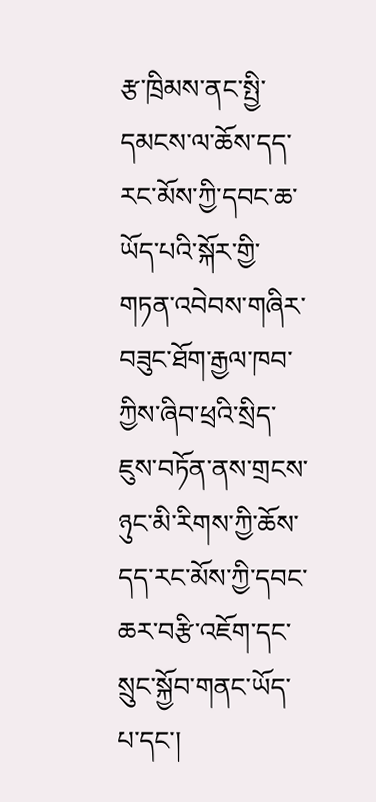རྩ་ཁྲིམས་ནང་སྤྱི་དམངས་ལ་ཆོས་དད་རང་མོས་ཀྱི་དབང་ཆ་ཡོད་པའི་སྐོར་གྱི་གཏན་འབེབས་གཞིར་བཟུང་ཐོག་རྒྱལ་ཁབ་ཀྱིས་ཞིབ་ཕྲའི་སྲིད་ཇུས་བཏོན་ནས་གྲངས་ཉུང་མི་རིགས་ཀྱི་ཆོས་དད་རང་མོས་ཀྱི་དབང་ཆར་བརྩི་འཇོག་དང་སྲུང་སྐྱོབ་གནང་ཡོད་པ་དང་།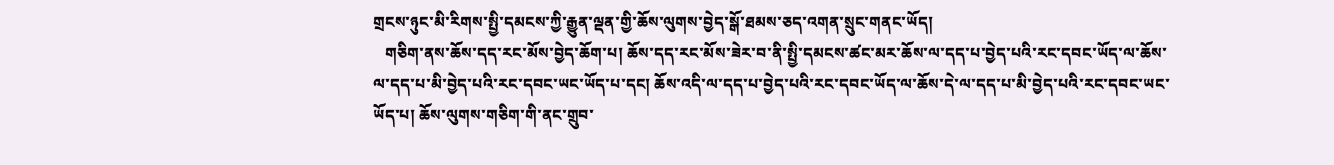གྲངས་ཉུང་མི་རིགས་སྤྱི་དམངས་ཀྱི་རྒྱུན་ལྡན་གྱི་ཆོས་ལུགས་བྱེད་སྒོ་ཐམས་ཅད་འགན་སྲུང་གནང་ཡོད།
   གཅིག་ནས་ཆོས་དད་རང་མོས་བྱེད་ཆོག་པ། ཆོས་དད་རང་མོས་ཟེར་བ་ནི་སྤྱི་དམངས་ཚང་མར་ཆོས་ལ་དད་པ་བྱེད་པའི་རང་དབང་ཡོད་ལ་ཆོས་ལ་དད་པ་མི་བྱེད་པའི་རང་དབང་ཡང་ཡོད་པ་དང། ཆོས་འདི་ལ་དད་པ་བྱེད་པའི་རང་དབང་ཡོད་ལ་ཆོས་དེ་ལ་དད་པ་མི་བྱེད་པའི་རང་དབང་ཡང་ཡོད་པ། ཆོས་ལུགས་གཅིག་གི་ནང་གྲུབ་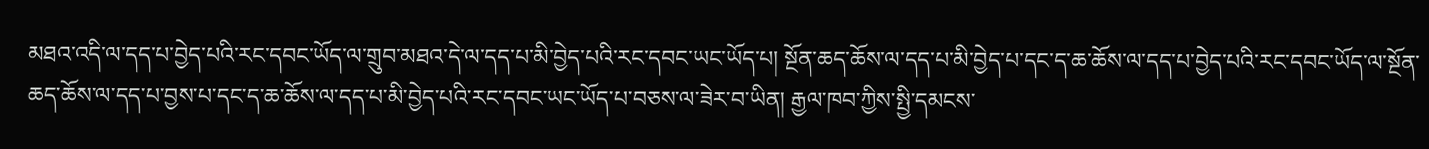མཐའ་འདི་ལ་དད་པ་བྱེད་པའི་རང་དབང་ཡོད་ལ་གྲུབ་མཐའ་དེ་ལ་དད་པ་མི་བྱེད་པའི་རང་དབང་ཡང་ཡོད་པ། སྔོན་ཆད་ཆོས་ལ་དད་པ་མི་བྱེད་པ་དང་ད་ཆ་ཆོས་ལ་དད་པ་བྱེད་པའི་རང་དབང་ཡོད་ལ་སྔོན་ཆད་ཆོས་ལ་དད་པ་བྱས་པ་དང་ད་ཆ་ཆོས་ལ་དད་པ་མི་བྱེད་པའི་རང་དབང་ཡང་ཡོད་པ་བཅས་ལ་ཟེར་བ་ཡིན། རྒྱལ་ཁབ་ཀྱིས་སྤྱི་དམངས་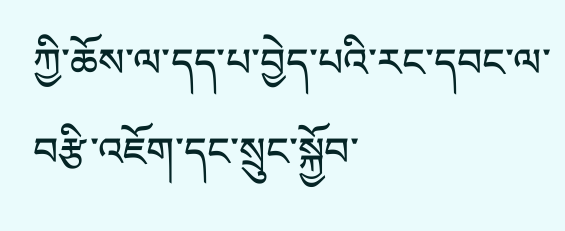ཀྱི་ཆོས་ལ་དད་པ་བྱེད་པའི་རང་དབང་ལ་བརྩི་འཇོག་དང་སྲུང་སྐྱོབ་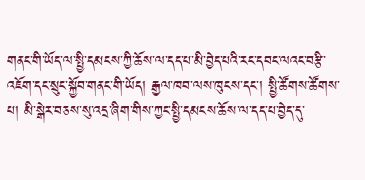གནང་གི་ཡོད་ལ་སྤྱི་དམངས་ཀྱི་ཆོས་ལ་དད་པ་མི་བྱེད་པའི་རང་དབང་ལའང་བརྩི་འཇོག་དང་སྲུང་སྐྱོབ་གནང་གི་ཡོད། རྒྱལ་ཁབ་ལས་ཁུངས་དང་། སྤྱི་ཚོགས་ཚོགས་པ། མི་སྒེར་བཅས་སུ་འདྲ་ཞིག་གིས་ཀྱང་སྤྱི་དམངས་ཆོས་ལ་དད་པ་བྱེད་དུ་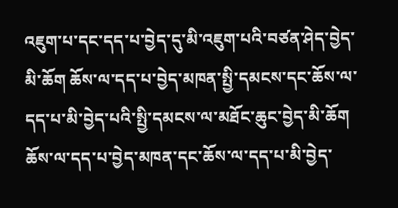འཇུག་པ་དང་དད་པ་བྱེད་དུ་མི་འཇུག་པའི་བཙན་ཤེད་བྱེད་མི་ཆོག ཆོས་ལ་དད་པ་བྱེད་མཁན་སྤྱི་དམངས་དང་ཆོས་ལ་དད་པ་མི་བྱེད་པའི་སྤྱི་དམངས་ལ་མཐོང་ཆུང་བྱེད་མི་ཆོག ཆོས་ལ་དད་པ་བྱེད་མཁན་དང་ཆོས་ལ་དད་པ་མི་བྱེད་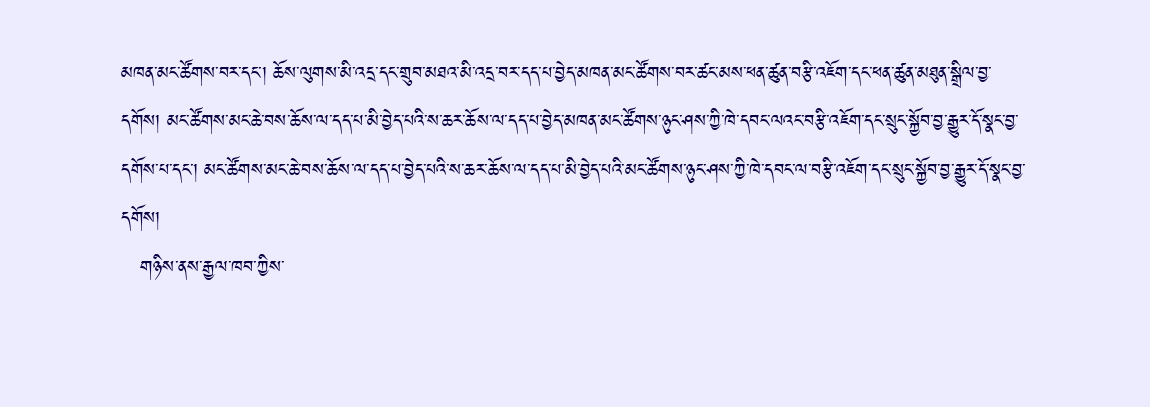མཁན་མང་ཚོགས་བར་དང་། ཆོས་ལུགས་མི་འདྲ་དང་གྲུབ་མཐའ་མི་འདྲ་བར་དད་པ་བྱེད་མཁན་མང་ཚོགས་བར་ཚང་མས་ཕན་ཚུན་བརྩི་འཇོག་དང་ཕན་ཚུན་མཐུན་སྒྲིལ་བྱ་དགོས། མང་ཚོགས་མང་ཆེ་བས་ཆོས་ལ་དད་པ་མི་བྱེད་པའི་ས་ཆར་ཆོས་ལ་དད་པ་བྱེད་མཁན་མང་ཚོགས་ཉུང་ཤས་ཀྱི་ཁེ་དབང་ལའང་བརྩི་འཇོག་དང་སྲུང་སྐྱོབ་བྱ་རྒྱུར་དོ་སྣང་བྱ་དགོས་པ་དང་། མང་ཚོགས་མང་ཆེ་བས་ཆོས་ལ་དད་པ་བྱེད་པའི་ས་ཆར་ཆོས་ལ་དད་པ་མི་བྱེད་པའི་མང་ཚོགས་ཉུང་ཤས་ཀྱི་ཁེ་དབང་ལ་བརྩི་འཇོག་དང་སྲུང་སྐྱོབ་བྱ་རྒྱུར་དོ་སྣང་བྱ་དགོས།
   གཉིས་ནས་རྒྱལ་ཁབ་ཀྱིས་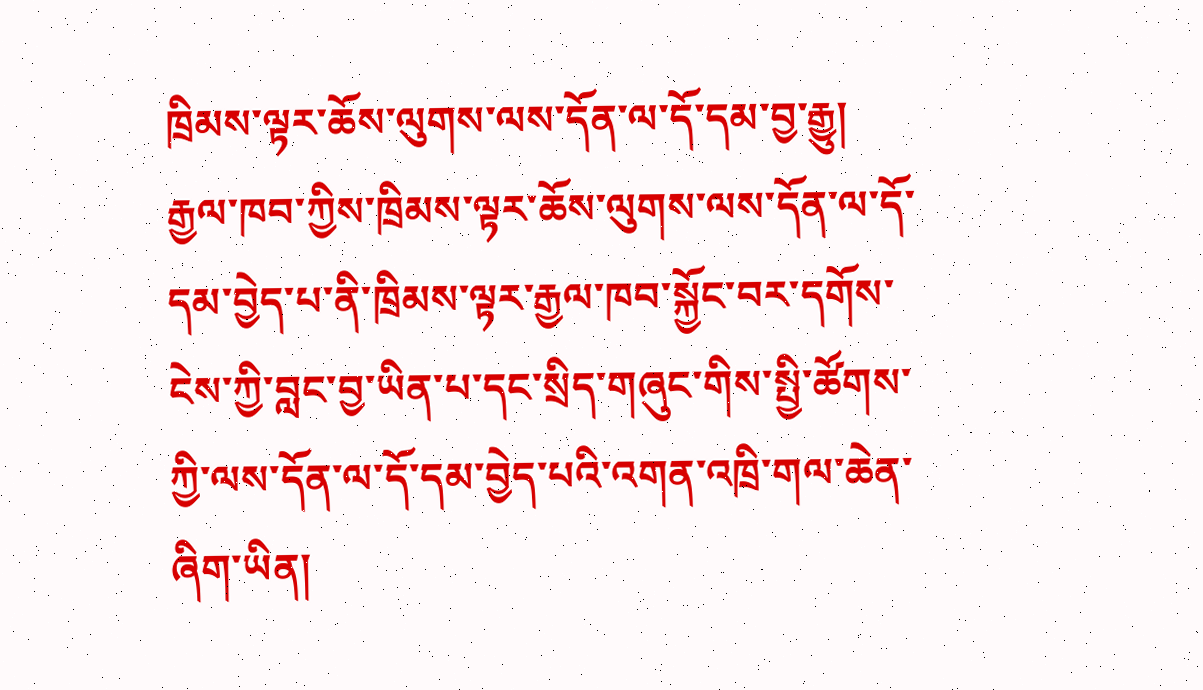ཁྲིམས་ལྟར་ཆོས་ལུགས་ལས་དོན་ལ་དོ་དམ་བྱ་རྒྱུ། རྒྱལ་ཁབ་ཀྱིས་ཁྲིམས་ལྟར་ཆོས་ལུགས་ལས་དོན་ལ་དོ་དམ་བྱེད་པ་ནི་ཁྲིམས་ལྟར་རྒྱལ་ཁབ་སྐྱོང་བར་དགོས་ངེས་ཀྱི་བླང་བྱ་ཡིན་པ་དང་སྲིད་གཞུང་གིས་སྤྱི་ཚོགས་ཀྱི་ལས་དོན་ལ་དོ་དམ་བྱེད་པའི་འགན་འཁྲི་གལ་ཆེན་ཞིག་ཡིན།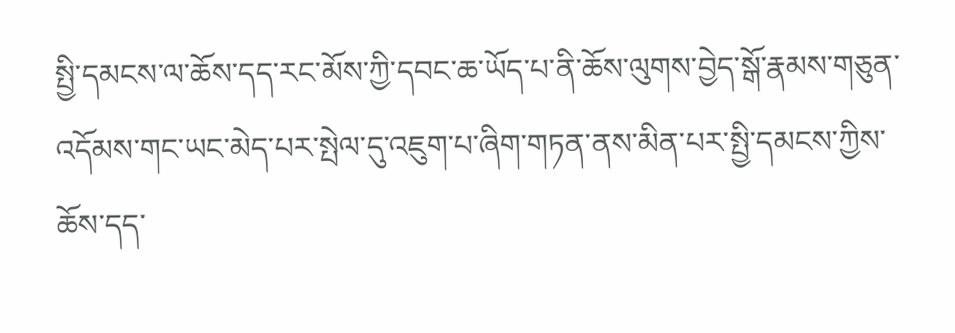སྤྱི་དམངས་ལ་ཆོས་དད་རང་མོས་ཀྱི་དབང་ཆ་ཡོད་པ་ནི་ཆོས་ལུགས་བྱེད་སྒོ་རྣམས་གཅུན་འདོམས་གང་ཡང་མེད་པར་སྤེལ་དུ་འཇུག་པ་ཞིག་གཏན་ནས་མིན་པར་སྤྱི་དམངས་ཀྱིས་ཆོས་དད་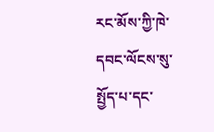རང་མོས་ཀྱི་ཁེ་དབང་ལོངས་སུ་སྤྱོད་པ་དང་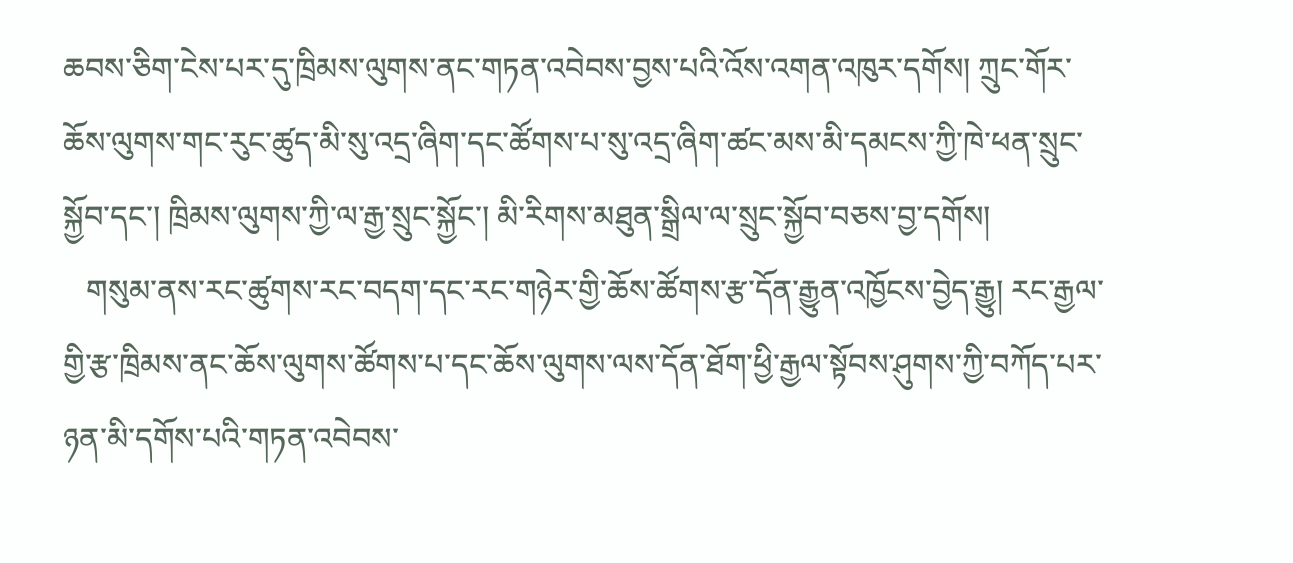ཆབས་ཅིག་ངེས་པར་དུ་ཁྲིམས་ལུགས་ནང་གཏན་འབེབས་བྱས་པའི་འོས་འགན་འཁུར་དགོས། ཀྲུང་གོར་ཆོས་ལུགས་གང་རུང་ཚུད་མི་སུ་འདྲ་ཞིག་དང་ཚོགས་པ་སུ་འདྲ་ཞིག་ཚང་མས་མི་དམངས་ཀྱི་ཁེ་ཕན་སྲུང་སྐྱོབ་དང་། ཁྲིམས་ལུགས་ཀྱི་ལ་རྒྱ་སྲུང་སྐྱོང་། མི་རིགས་མཐུན་སྒྲིལ་ལ་སྲུང་སྐྱོབ་བཅས་བྱ་དགོས།
   གསུམ་ནས་རང་ཚུགས་རང་བདག་དང་རང་གཉེར་གྱི་ཆོས་ཚོགས་རྩ་དོན་རྒྱུན་འཁྱོངས་བྱེད་རྒྱུ། རང་རྒྱལ་གྱི་རྩ་ཁྲིམས་ནང་ཆོས་ལུགས་ཚོགས་པ་དང་ཆོས་ལུགས་ལས་དོན་ཐོག་ཕྱི་རྒྱལ་སྟོབས་ཤུགས་ཀྱི་བཀོད་པར་ཉན་མི་དགོས་པའི་གཏན་འབེབས་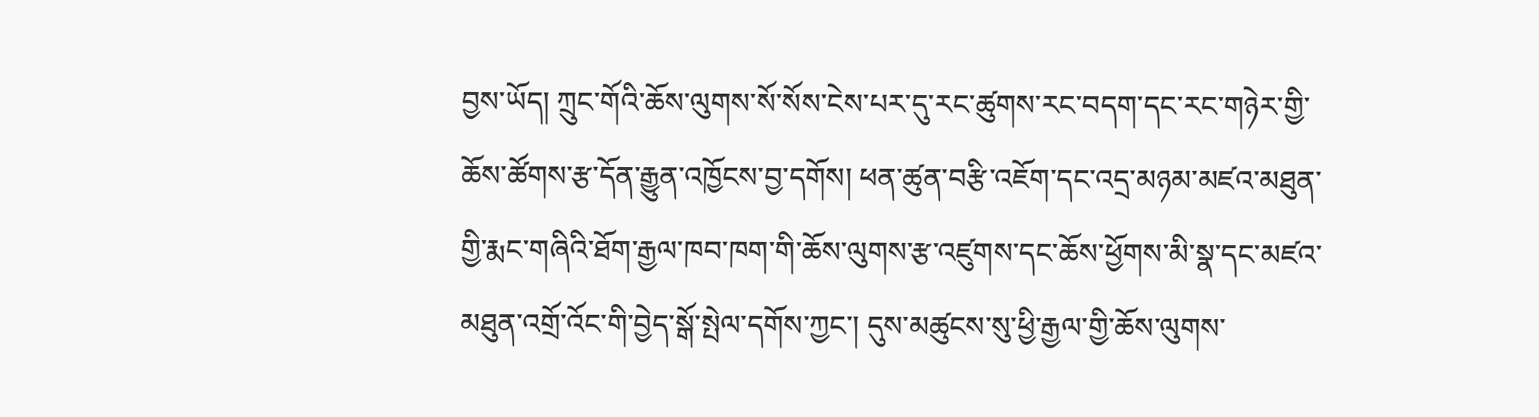བྱས་ཡོད། ཀྲུང་གོའི་ཆོས་ལུགས་སོ་སོས་ངེས་པར་དུ་རང་ཚུགས་རང་བདག་དང་རང་གཉེར་གྱི་ཆོས་ཚོགས་རྩ་དོན་རྒྱུན་འཁྱོངས་བྱ་དགོས། ཕན་ཚུན་བརྩི་འཇོག་དང་འདྲ་མཉམ་མཛའ་མཐུན་གྱི་རྨང་གཞིའི་ཐོག་རྒྱལ་ཁབ་ཁག་གི་ཆོས་ལུགས་རྩ་འཛུགས་དང་ཆོས་ཕྱོགས་མི་སྣ་དང་མཛའ་མཐུན་འགྲོ་འོང་གི་བྱེད་སྒོ་སྤེལ་དགོས་ཀྱང་། དུས་མཚུངས་སུ་ཕྱི་རྒྱལ་གྱི་ཆོས་ལུགས་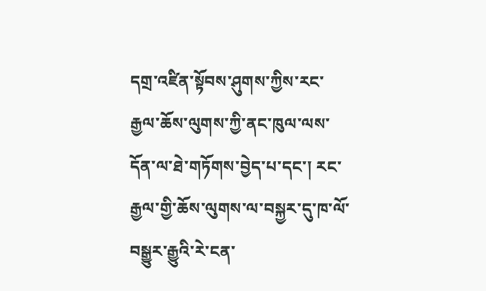དགྲ་འཛིན་སྟོབས་ཤུགས་ཀྱིས་རང་རྒྱལ་ཆོས་ལུགས་ཀྱི་ནང་ཁུལ་ལས་དོན་ལ་ཐེ་གཏོགས་བྱེད་པ་དང་། རང་རྒྱལ་གྱི་ཆོས་ལུགས་ལ་བསྐྱར་དུ་ཁ་ལོ་བསྒྱུར་རྒྱུའི་རེ་ངན་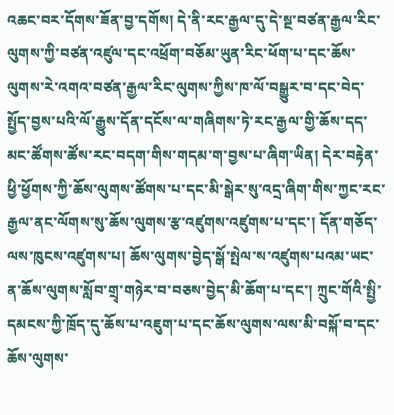འཆང་བར་དོགས་ཟོན་བྱ་དགོས། དེ་ནི་རང་རྒྱལ་དུ་དེ་སྔ་བཙན་རྒྱལ་རིང་ལུགས་ཀྱི་བཙན་འཛུལ་དང་འཕྲོག་བཅོམ་ཡུན་རིང་ཕོག་པ་དང་ཆོས་ལུགས་རེ་འགའ་བཙན་རྒྱལ་རིང་ལུགས་ཀྱིས་ཁ་ལོ་བསྒྱུར་བ་དང་བེད་སྤྱོད་བྱས་པའི་ལོ་རྒྱུས་དོན་དངོས་ལ་གཞིགས་ཏེ་རང་རྒྱལ་གྱི་ཆོས་དད་མང་ཚོགས་ཚོས་རང་བདག་གིས་གདམ་ག་བྱས་པ་ཞིག་ཡིན། དེར་བརྟེན་ཕྱི་ཕྱོགས་ཀྱི་ཆོས་ལུགས་ཚོགས་པ་དང་མི་སྒེར་སུ་འདྲ་ཞིག་གིས་ཀྱང་རང་རྒྱལ་ནང་ལོགས་སུ་ཆོས་ལུགས་རྩ་འཛུགས་འཛུགས་པ་དང་། དོན་གཅོད་ལས་ཁུངས་འཛུགས་པ། ཆོས་ལུགས་བྱེད་སྒོ་སྤེལ་ས་འཛུགས་པའམ་ཡང་ན་ཆོས་ལུགས་སློབ་གྲྭ་གཉེར་བ་བཅས་བྱེད་མི་ཆོག་པ་དང་། ཀྲུང་གོའི་སྤྱི་དམངས་ཀྱི་ཁྲོད་དུ་ཆོས་པ་འཇུག་པ་དང་ཆོས་ལུགས་ལས་མི་བསྐོ་བ་དང་ཆོས་ལུགས་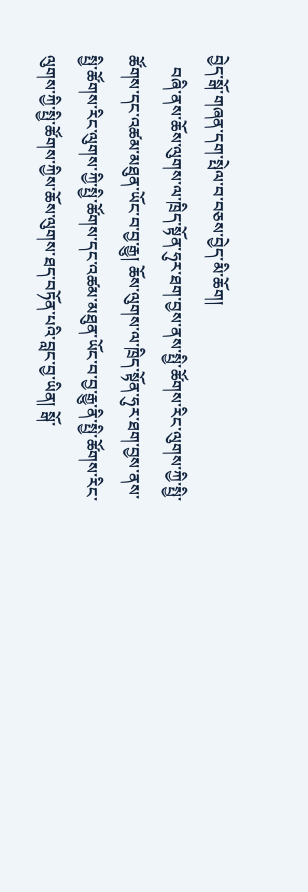བྱེད་སྒོ་གཞན་དག་སྤེལ་བ་བཅས་བྱེད་མི་ཆོག།
   བཞི་ནས་ཆོས་ལུགས་ལ་ཁྲིད་སྟོན་ཧུར་ཐག་བྱས་ནས་སྤྱི་ཚོགས་རིང་ལུགས་ཀྱི་སྤྱི་ཚོགས་དང་འཚམ་མཐུན་ཡོང་བ་བྱ་རྒྱུ། ཆོས་ལུགས་ལ་ཁྲིད་སྟོན་ཧུར་ཐག་བྱས་ནས་སྤྱི་ཚོགས་རིང་ལུགས་ཀྱི་སྤྱི་ཚོགས་དང་འཚམ་མཐུན་ཡོང་བ་བྱ་རྒྱུ་ནི་སྤྱི་ཚོགས་རིང་ལུགས་ཀྱི་སྤྱི་ཚོགས་ཀྱིས་ཆོས་ལུགས་ཐད་བཏོན་པའི་བླང་བྱ་ཡིན། སྒོ་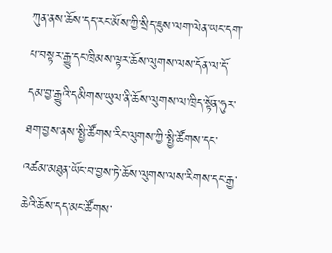ཀུན་ནས་ཆོས་དད་རང་མོས་ཀྱི་སྲིད་ཇུས་ལག་ལེན་ཡང་དག་པ་བསྟར་རྒྱུ་དང་ཁྲིམས་ལྟར་ཆོས་ལུགས་ལས་དོན་ལ་དོ་དམ་བྱ་རྒྱུའི་དམིགས་ཡུལ་ནི་ཆོས་ལུགས་ལ་ཁྲིད་སྟོན་ཧུར་ཐག་བྱས་ནས་སྤྱི་ཚོགས་རིང་ལུགས་ཀྱི་སྤྱི་ཚོགས་དང་འཚམ་མཐུན་ཡོང་བ་བྱས་ཏེ་ཆོས་ལུགས་ལས་རིགས་དང་རྒྱ་ཆེའི་ཆོས་དད་མང་ཚོགས་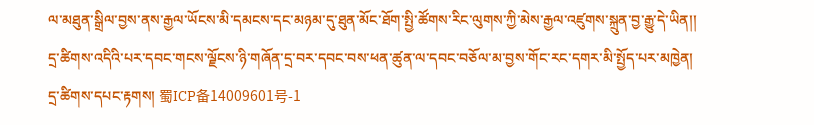ལ་མཐུན་སྒྲིལ་བྱས་ནས་རྒྱལ་ཡོངས་མི་དམངས་དང་མཉམ་དུ་ཐུན་མོང་ཐོག་སྤྱི་ཚོགས་རིང་ལུགས་ཀྱི་མེས་རྒྱལ་འཛུགས་སྐྲུན་བྱ་རྒྱུ་དེ་ཡིན།།
དྲ་ཚིགས་འདིའི་པར་དབང་གངས་ལྗོངས་ཉི་གཞོན་དྲ་བར་དབང་བས་ཕན་ཚུན་ལ་དབང་བཅོལ་མ་བྱས་གོང་རང་དགར་མི་སྤྱོད་པར་མཁྱེན།
དྲ་ཚིགས་དཔང་རྟགས། 蜀ICP备14009601号-1